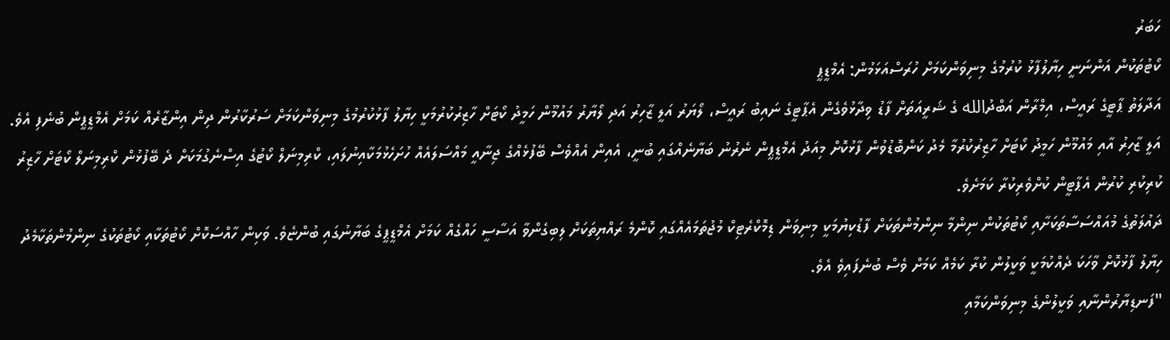ހަބަރު
ކޯޓުތަކުން އަންނަނީ ހިޔާލުފާޅު ކުރުމުގެ މިނިވަންކަމަށް ހުރަސްއަޅަމުން: އެމްޑީޕީ
އަދާލަތު ޕާޓީގެ ރައީސް، އިމްރާން އަބްދުالله ގެ ޝަރީއަތަށް ފާޑު ވިދާޅުވެގެން އެޕާޓީގެ ނައިބު ރައީސް، ލޯޔަރު އަލީ ޒާހިރު އަދި ލޯޔާރު މައުމޫން ހަމީދު ކޯޓަށް ހާޒިރުކުރުމަކީ ހިޔާލު ފާޅުކުރުމުގެ މިނިވަންކަމަށް ސަރުކާރުން ދިން އިންޒާރެއް ކަމަށް އެމްޑީޕީން ބުނެފި އެވެ.
އަލީ ޒާހިރު އާއި މައުމޫން ހަމީދު ކޯޓަށް ހާޒިރުކުރުމާ މެދު ކަންބޮޑުވުން ފާޅުކޮށް މިއަދު އެމްޑީޕީން ނެރުނު ބަޔާނެއްގައި ބުނީ، އެއިން އެއްވެސް ބޭފުޅެއްގެ ޖިނާއީ މައްސަލައެއް ހުށަހެޅުމަކާއިނުލައި، ކްރިމިނަލް ކޯޓުގެ އިސްނެގުމަކަށް ދެ ބޭފުޅުން ކްރިމިނަލް ކޯޓަށް ހާޒިރު ކުރިކުރި ކުރުން އެޕާޓީން ކުށްވެރިކުރާ ކަމަށެވެ.
ދައުލަތުގެ މުއައްސަސާތަކަށާއި ކޯޓުތަކުން ނިންމާ ނިންމުންތަކަށް ފާޑުކިޔުމަކީ މިނިވަން ޑިމޮކްރެޓިކް މުޖުތަމައެއްގައި ކޮންމެ ރައްޔިތަކަށް ލިބިގެންވާ އަސާސީ ހައްގެއް ކަމަށް އެމްޑީޕީގެ ބަޔާނުގައި ބުންޏެވެ. ވަކިން ހާއްސަކޮށް ކޯޓުތަކާއި ކޯޓުތަކުގެ ނިންމުންތަކާމެދު ހިޔާލު ފާޅުކޮށް ވާހަކަ ދެއްކުމަކީ ވަކީލުން ކުރާ ކަމެއް ކަމަށް ވެސް ބުނެފައިވެ އެވެ.
"ފަނޑިޔާރުންނާއި ވަކީލުންގެ މިނިވަންކަމާއި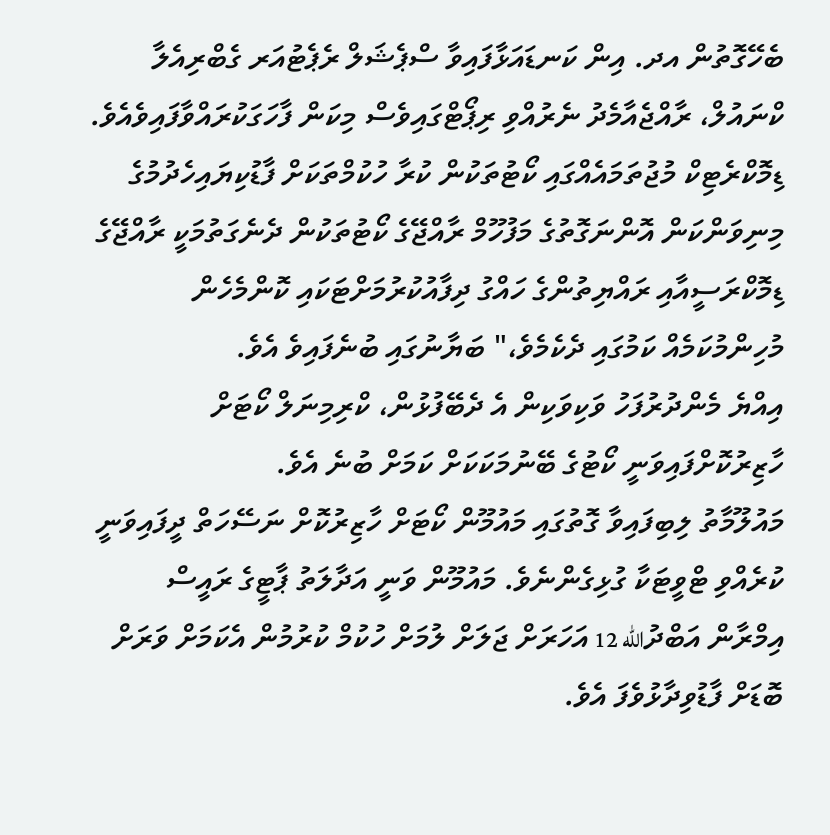ބެހޭގޮތުން އދ. އިން ކަނޑައަޅާފައިވާ ސްޕެޝަލް ރެޕެޓުއަރ ގެބްރިއެލާ ކްނައުލް، ރާއްޖެއާމެދު ނެރުއްވި ރިޕޯޓްގައިވެސް މިކަން ފާހަގަކުރައްވާފައިވެއެވެ. ޑިމޮކްރެޓިކް މުޖުތަމައެއްގައި ކޯޓުތަކުން ކުރާ ހުކުމްތަކަށް ފާޑުކިޔައިހެދުމުގެ މިނިވަންކަން އޮންނަގޮތުގެ މަފުހޫމް ރާއްޖޭގެ ކޯޓުތަކުން ދެނެގަތުމަކީ ރާއްޖޭގެ ޑިމޮކްރަސީއާއި ރައްޔިތުންގެ ހައްގު ދިފާއުކުރުމަށްޓަކައި ކޮންމެހެން މުހިންމުކަމެއް ކަމުގައި ދެކެމެވެ،" ބަޔާނުގައި ބުނެފައިވެ އެވެ.
އިއްޔެ މެންދުރުފަހު ވަކިވަކިން އެ ދެބޭފުޅުން، ކްރިމިނަލް ކޯޓަށް ހާޒިރުކޮށްފައިވަނީ ކޯޓުގެ ބޭނުމަކަކަށް ކަމަށް ބުނެ އެވެ.
މައުލޫމާތު ލިބިފައިވާ ގޮތުގައި މައުމޫން ކޯޓަށް ހާޒިރުކޮށް ނަސޭހަތް ދީފައިވަނީ ކުރެއްވި ޓްވީޓަކާ ގުޅިގެންނެވެ. މައުމޫން ވަނީ އަދާލަތު ޕާޓީގެ ރައީސް އިމްރާން އަބްދުالله 12 އަހަރަށް ޖަލަށް ލުމަށް ހުކުމް ކުރުމުން އެކަމަށް ވަރަށް ބޮޑަށް ފާޑުވިދާޅުވެފަ އެވެ.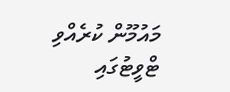މައުމޫން ކުރެއްވި ޓްވީޓުގައި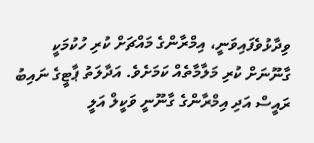ވިދާޅުވެފައިވަނީ، އިމްރާންގެ މައްޗަށް ކުރި ހުކުމަކީ ގާނޫނަށް ކުރި މަލާމާތެއް ކަމަށެވެ. އަދާލަތު ޕާޓީގެ ނައިބު ރައީސް އަދި އިމްރާންގެ ގާނޫނީ ވަކީލް އަލީ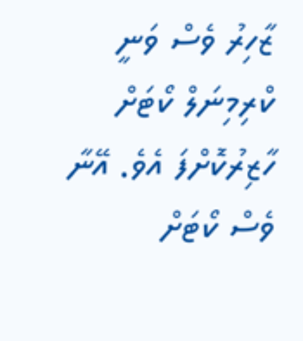ޒާހިރު ވެސް ވަނީ ކްރިމިނަލް ކޯޓަށް ހާޒިރުކޮށްފަ އެވެ. އޭނާ ވެސް ކޯޓަށް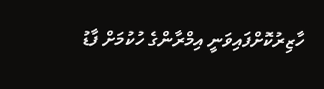ހާޒިރުކޮށްފައިވަނީ އިމްރާންގެ ހުކުމަށް ފާޑު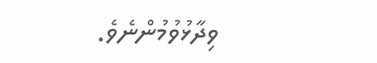ވިދާޅުވުމުންނެވެ.